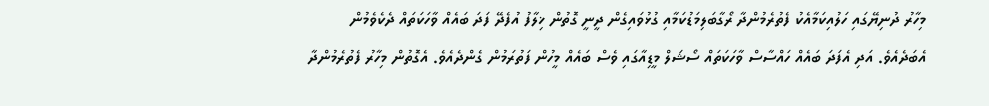މިހާރު ދުނިޔޭގައި ހަލުއިކަމާއެކު ފެތުރެމުންދާ ރޯގާބަލިމަޑުކަމާއި ގުޅުވައިގެން ދީނީ ގޮތުން ޚިލާފު އުފެދޭ ފަދަ ބައެއް ވާހަކަތައް ދެކެވެމުން އެބަދެއެވެ. އަދި އެފަދަ ބައެއް ހައްސާސް ވާހަކަތައް ސޯޝަލް މީޑިއާގައި ވެސް ބައެއް މީހުން ފަތުރަމުން ގެންދެއެވެ. އެގޮތުން މިހާރު ފެތުރެމުންދާ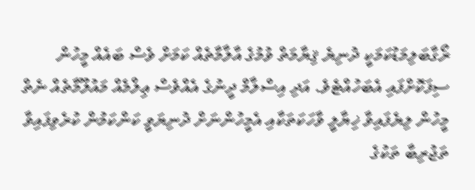ރޯގާބަލިމަޑުކަމަކީ ދުނިޔެ ޤިޔާމަތް ވުމުގެ އާލާމާތެއް ކަމަށް ވެސް ބައެއް މީހުން ސިފަކޮށްފައި އެބަހުއްޓެވެ. އަދި އިސްލާމް ދީނުގެ އެއްވެސް ޢިލްމެއް މައުލޫމާތެއް ނެތް މީހުން ލިޔެފައިވާ ޚިޔާލީ ވާހަކަތަކާއި އެމީހުންނަށް ދުނިޔަވީ ކަންކަމުން ކުރެވިފައިވާ ތަޖުރިބާ ތަކުގެ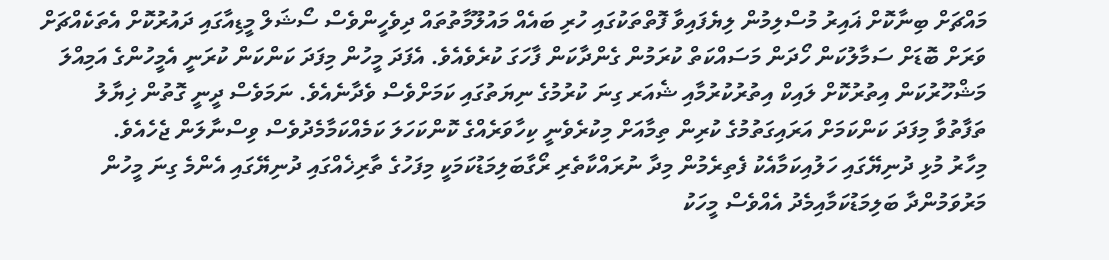މައްޗަށް ބިނާކޮށް ޣައިރު މުސްލިމުން ލިޔެފައިވާ ފޮތްތަކުގައި ހުރި ބައެއް މައުލޫމާތުތައް ދިވެހީންވެސް ސޯޝަލް މީޑިއާގައި ދައުރުކޮށް އެތަކެއްޗަށް ވަރަށް ބޮޑަށް ސަމާލުކަން ހޯދަން މަސައްކަތް ކުރަމުން ގެންދާކަން ފާހަގަ ކުރެވެއެވެ. އެފަދަ މީހުން މިފަދަ ކަންކަން ކުރަނީ އެމީހުންގެ އަމިއްލަ މަޝްހޫރުކަން އިތުރުކޮށް ލައިކް އިތުރުކުރުމާއި ޝެއަރ ގިނަ ކުރުމުގެ ނިޔަތުގައި ކަމަށްވެސް ވެދާނެއެވެ. ނަމަވެސް ދީނީ ގޮތުން ޚިޔާލު ތަފާތުވާ މިފަދަ ކަންކަމަށް އަރައިގަތުމުގެ ކުރިން ތިމާއަށް މިކުރެވެނީ ކިހާވަރެއްގެ ކޮންކަހަލަ ކަމެއްކަމާމެދުވެސް ވިސްނާލަން ޖެހެއެވެ.
މިހާރު މުޅި ދުނިޔޭގައި ހަލުއިކަމާއެކު ފެތިރެމުން މިދާ ނުރައްކާތެރި ރޯގާބަލިމަޑުކަމަކީ މިފަހުގެ ތާރިޚެއްގައި ދުނިޔޭގައި އެންމެ ގިނަ މީހުން މަރުވަމުންދާ ބަލިމަޑުކަމާއިމެދު އެއްވެސް މީހަކު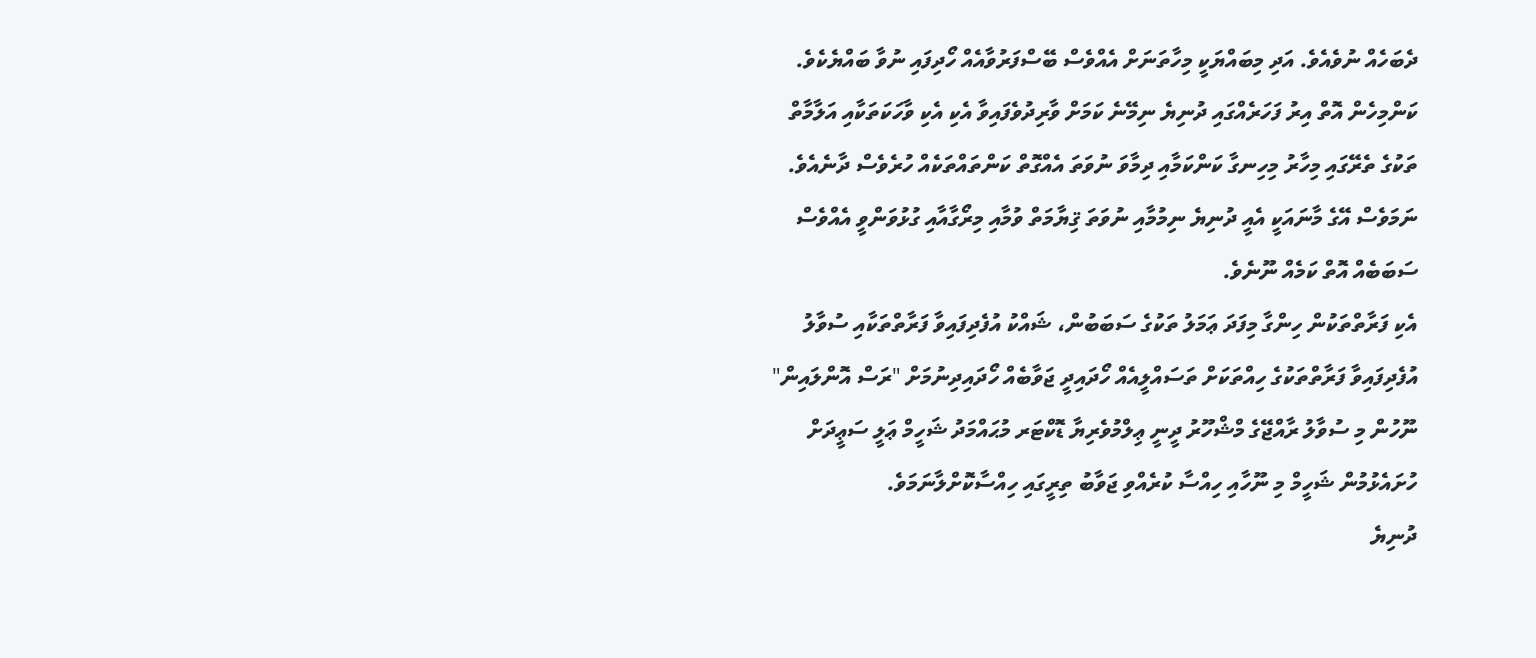ދެބަހެއް ނުވެއެވެ. އަދި މިބައްޔަކީ މިހާތަނަށް އެއްވެސް ބޭސްފަރުވާއެއް ހޯދިފައި ނުވާ ބައްޔެކެވެ. ކަންމިހެން އޮތް އިރު ފަހަރެއްގައި ދުނިޔެ ނިމޭނެ ކަމަށް ވާރިދުވެފައިވާ އެކި އެކި ވާހަކަތަކާއި އަލާމާތް ތަކުގެ ތެރޭގައި މިހާރު މިހިނގާ ކަންކަމާއި ދިމާވަ ނުވަތަ އެއްގޮތް ކަންތައްތަކެއް ހުރެވެސް ދާނެއެވެ. ނަމަވެސް އޭގެ މާނައަކީ އެއީ ދުނިޔެ ނިމުމާއި ނުވަތަ ޤިޔާމަތް ވުމާއި މިރޯގާއާއި ގުޅުވަންވީ އެއްވެސް ސަބަބެއް އޮތް ކަމެއް ނޫނެވެ.
އެކި ފަރާތްތަކުން ހިންގާ މިފަދަ ޢަމަލު ތަކުގެ ސަބަބުން، ޝައްކު އުފެދިފައިވާ ފަރާތްތަކާއި ސުވާލު އުފެދިފައިވާ ފަރާތްތަކުގެ ހިއްތަކަށް ތަސައްލީއެއް ހޯދައިދީ ޖަވާބެއް ހޯދައިދިނުމަށް "ރަސް އޮންލައިން" ނޫހުން މި ސުވާލު ރާއްޖޭގެ މްޝްހޫރު ދީނީ ޢިލްމުވެރިޔާ ޑޮކްޓަރ މުޙައްމަދު ޝަހީމް ޢަލީ ސަޢީދަށް ހުށައެޅުމުން ޝަހީމް މި ނޫހާއި ހިއްސާ ކުރެއްވި ޖަވާބު ތިރީގައި ހިއްސާކޮށްލާނަމަވެ.
ދުނިޔެ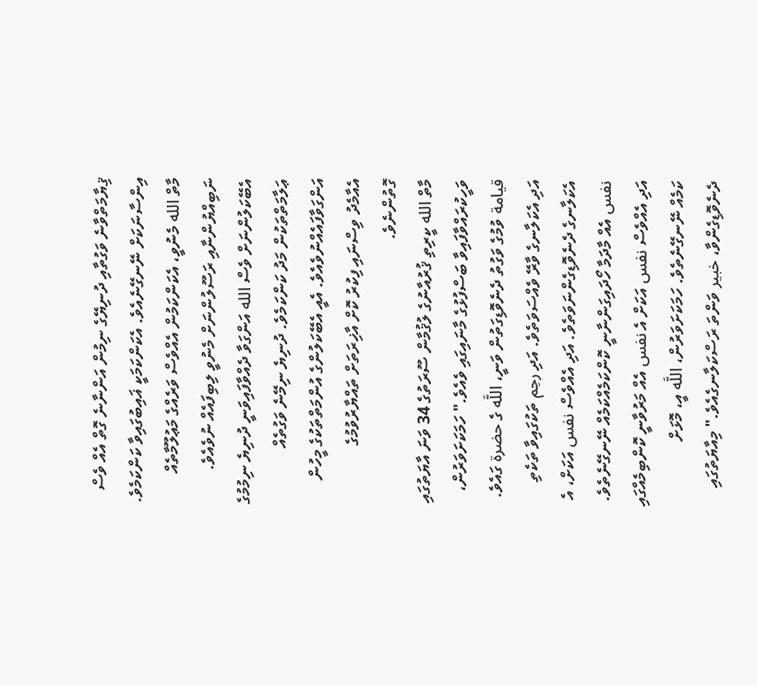ޤިޔާމަތްވާނެ ވަގުތާއި ދުނިޔޭގެ ނިމުން އަންނާނެ ގޮތް އެއް ވެސް އިންސާނަކަށް ނޭނގޭނެއެވެ. އެކަންކަމަކީ ޣައިބުގައިވާ ކަންކަމެވެ. މާތް الله މެނުވީ، އެކަންކަމުން އެއްވެސް ވަރެއްގެ މަޢުލޫމާތެއް ނަބިއްޔުންނާއި ރަސޫލުންނަށް މެނުވީ ލިބިފައެއް ނުވެއެވެ. އެބޭކަލުންނަށް ވެސް الله އަންގަވާ ދެއްވާފައިވަނީ ދުނިޔެ ނިމުމުގެ ޢަލާމަތްތަކުން މަދު ކަންކަމެވެ. ދުނިޔެ ނިމޭނެ ވަގުތެއް އަންގަވާފައެއްނުވެއެވެ. އެއީ އެބޭކަލުންގެ އުންމަތްތަކުގެ މީހުން އެއާމެދު ވިސްނައި ފިކުރު ކޮށް އާޚިރަތަށް ތައްޔާރުވުމުގެ ގޮތުންނެވެ.
މާތް الله ކީރިތި ޤުރުއާނުގެ ލުޤުމާން ސޫރަތުގެ 34 ވަނަ އާޔަތުގައި ވަހީކުރައްވާފައިވާ ބަސްފުޅުގެ މާނައިގައި ވެއެވެ." ހަމަކަށަވަރުން، قيامة ވުމުގެ ވަގުތު ދެނެވޮޑިގަތުން ވަނީ، اللَّه ގެ حضرة ގައެވެ. އަދި އެކަލާނގެ ވާރޭ ވެއްސަވަތެވެ. އަދި رحِم ތަކުގައިވާ ތަކެތި އެކަލާނގެ ދެނެވޮޑިގެންނަވަތެވެ. އަދި އެއްވެސް نفس އަކަށް، އެ نفس އެއް މާދަމާ ހޯދައިގަންނާނީ ކޮންކަމެއްކަމެއް ނޭނގޭނެތެވެ. އަދި އެއްވެސް نفس އަކަށް އެ نفس އެއް މަރުވާނީ ކޮންބިމެއްގައި ކަމެއް ނޭނގޭނެތެވެ. ހަމަކަށަވަރުން، اللَّه އީ، މޮޅަށް ދެނެވޮޑިގެންވާ، خبير ވަންތަ ރަސްކަލާނގެއެވެ." މިއާޔަތުގައި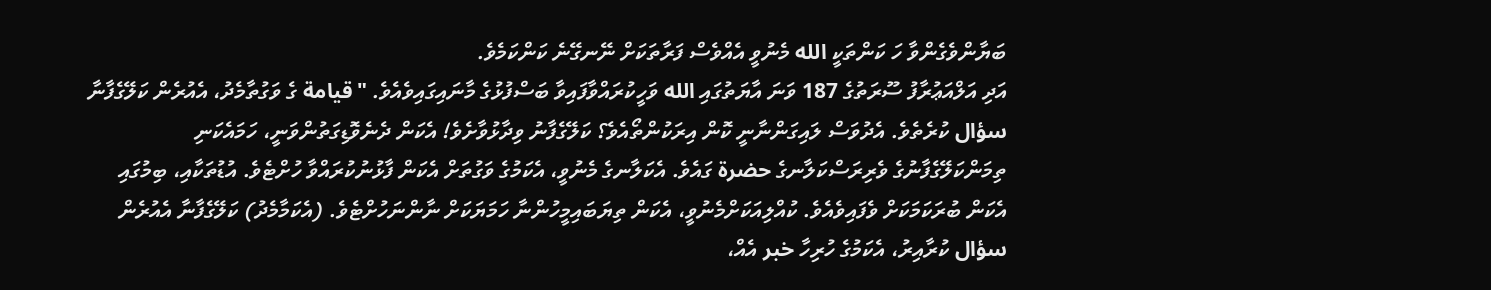ބަޔާންވެގެންވާ ހަ ކަންތަކީ الله މެނުވީ އެއްވެސް ފަރާތަކަށް ނޭނގޭނެ ކަންކަމެވެ.
އަދި އަލްއަޢުރާފު ސޫރަތުގެ 187 ވަނަ އާޔަތުގައި الله ވަހީކުރައްވާފައިވާ ބަސްފުޅުގެ މާނައިގައިވެއެވެ. "قيامة ގެ ވަގުތާމެދު، އެއުރެން ކަލޭގެފާނާ سؤال ކުރެތެވެ. އެދުވަސް ލައިގަންނާނީ ކޮން އިރަކުންތޯއެވެ؟ ކަލޭގެފާނު ވިދާޅުވާށެވެ! އެކަން ދެނެވޮޑިގަތުންވަނީ، ހަމައެކަނި ތިމަންކަލޭގެފާނުގެ ވެރިރަސްކަލާނގެ حضرة ގައެވެ. އެކަލާނގެ މެނުވީ، އެކަމުގެ ވަގުތަށް އެކަން ފާޅުނުކުރައްވާ ހުށްޓެވެ. އުޑުތަކާއި، ބިމުގައި އެކަން ބުރަކަމަކަށް ވެފައިވެއެވެ. ކުއްލިއަކަށްމެނުވީ، އެކަން ތިޔަބައިމީހުންނާ ހަމަޔަކަށް ނާންނަހުށްޓެވެ. (އެކަމާމެދު) ކަލޭގެފާނާ އެއުރެން سؤال ކުރާއިރު، އެކަމުގެ ހުރިހާ خبر އެއް،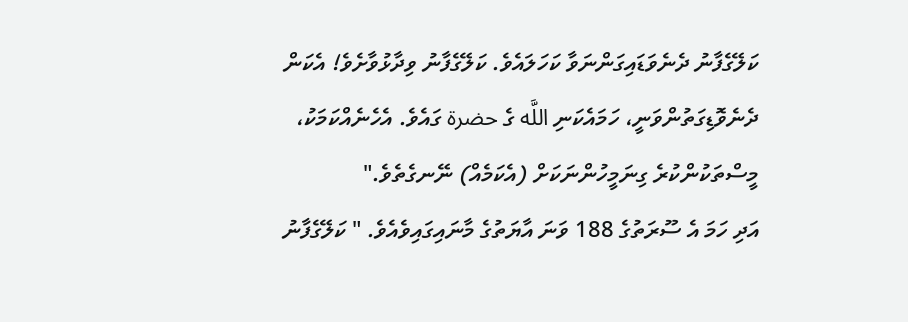ކަލޭގެފާނު ދެނެވަޑައިގަންނަވާ ކަހަލައެވެ. ކަލޭގެފާނު ވިދާޅުވާށެވެ! އެކަން ދެނެވޮޑިގަތުންވަނީ، ހަމައެކަނި اللَّه ގެ حضرة ގައެވެ. އެހެނެއްކަމަކު، މީސްތަކުންކުރެ ގިނަމީހުންނަކަށް (އެކަމެއް) ނޭނގެތެވެ."
އަދި ހަމަ އެ ސޫރަތުގެ 188 ވަނަ އާޔަތުގެ މާނައިގައިވެއެވެ. " ކަލޭގެފާނު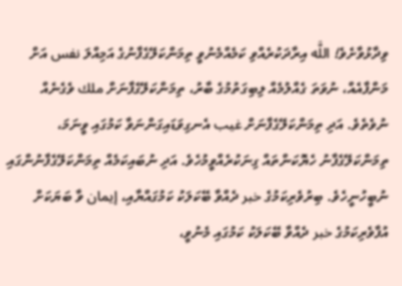ވިދާޅުވާށެވެ! اللَّه އިރާދަކުރެއްވި ކަމެއްމެނުވީ ތިމަންކަލޭގެފާނުގެ އަމިއްލަ نفس އަށް މަންފާއެއް، ނުވަތަ ގެއްލުމެއް ލިބިގަތުމުގެ ބާރު، ތިމަންކަލޭގެފާނަށް ملك ވެގެނެއް ނުވެތެވެ. އަދި ތިމަންކަލޭގެފާނަށް غيب އެނގިވަޑައިގަންނަވާ ކަމުގައި ވީނަމަ، ތިމަންކަލޭގެފާނު ހެޔޮކަންތައް ގިނަކުރެއްވީމުހެވެ. އަދި ނުބައިކަމެއް ތިމަންކަލޭގެފާނުންގައި ނުބީހުނީހެވެ. ބިރުވެރިކަމުގެ خبر ދެއްވާ ބޭކަލަކު ކަމުގައްޔާއި، إيمان ވާ ބަޔަކަށް އުފާވެރިކަމުގެ خبر ދެއްވާ ބޭކަލަކު ކަމުގައި މެނުވީ،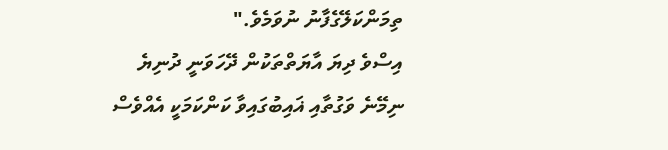ތިމަންކަލޭގެފާނު ނުވަމެވެ."
އިސްވެ ދިޔަ އާޔަތްތަކުން ދޭހަވަނީ ދުނިޔެ ނިމޭނެ ވަގުތާއި ޣައިބުގައިވާ ކަންކަމަކީ އެއްވެސް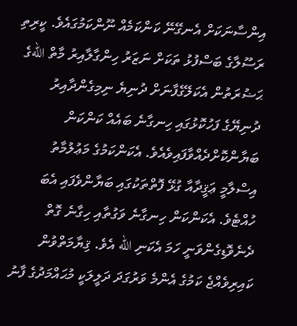އިންސާނަކަށް އެނގޭނޭ ކަންކަމެއް ނޫންކަމުގައެވެ. ކީރިތި ރަސޫލާގެ ބަސްފުޅު ތަކަށް ނަޒަރު ހިންގާލާއިރު މާތް اللهގެ ޙަޟުރަތުން އެކަލޭގެފާނަށް ދުނިޔެ ނިމިގެންދާއިރު ދުނިޔޭގެ ފަހުކޮޅުގައި ހިނގާނެ ބައެއް ކަންކަން ބަޔާންކޮށްދެއްވާފައިވެއެވެ. އެކަންކަމުގެ މަޢުލުމާތު އިސްލާމީ ޢަޤީދާއާ ގުޅޭ ފޮތްތަކުގައި ބަޔާންވެފައި އެބަ ހުއްޓެވެ. އެކަންކަން ހިނގާނެ ވަގުތާއި ހިގާނެ ގޮތް ދެނެވޮޑިގެންވަނީ ހަމަ އެކަނި الله އެވެ. ޤިޔާމަތްވުން ކައިރިވެއްޖެ ކަމުގެ އެންމެ ވަރުގަދަ ދަލީލަކީ މުޙައްމަދުގެ ފާނު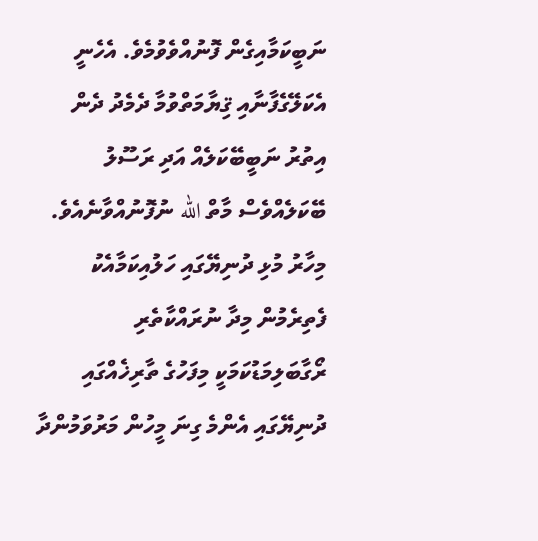ނަބީކަމާއިގެން ފޮނުއްވެވުމެވެ. އެހެނީ އެކަލޭގެފާނާއި ޤިޔާމަތްވުމާ ދެމެދު ދެން އިތުރު ނަބީބޭކަލެއް އަދި ރަސޫލު ބޭކަލެއްވެސް މާތް الله ނުފޮނުއްވާނެއެވެ.
މިހާރު މުޅި ދުނިޔޭގައި ހަލުއިކަމާއެކު ފެތިރެމުން މިދާ ނުރައްކާތެރި ރޯގާބަލިމަޑުކަމަކީ މިފަހުގެ ތާރިޚެއްގައި ދުނިޔޭގައި އެންމެ ގިނަ މީހުން މަރުވަމުންދާ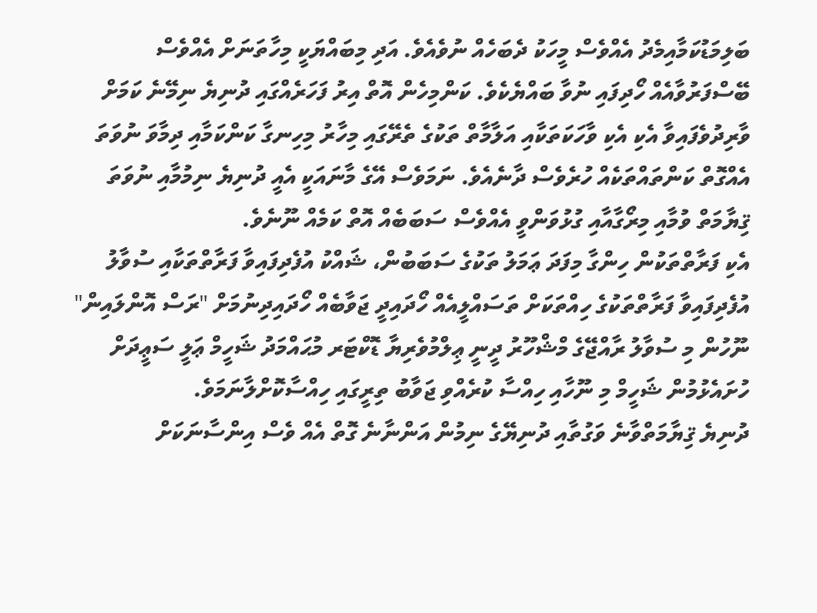ބަލިމަޑުކަމާއިމެދު އެއްވެސް މީހަކު ދެބަހެއް ނުވެއެވެ. އަދި މިބައްޔަކީ މިހާތަނަށް އެއްވެސް ބޭސްފަރުވާއެއް ހޯދިފައި ނުވާ ބައްޔެކެވެ. ކަންމިހެން އޮތް އިރު ފަހަރެއްގައި ދުނިޔެ ނިމޭނެ ކަމަށް ވާރިދުވެފައިވާ އެކި އެކި ވާހަކަތަކާއި އަލާމާތް ތަކުގެ ތެރޭގައި މިހާރު މިހިނގާ ކަންކަމާއި ދިމާވަ ނުވަތަ އެއްގޮތް ކަންތައްތަކެއް ހުރެވެސް ދާނެއެވެ. ނަމަވެސް އޭގެ މާނައަކީ އެއީ ދުނިޔެ ނިމުމާއި ނުވަތަ ޤިޔާމަތް ވުމާއި މިރޯގާއާއި ގުޅުވަންވީ އެއްވެސް ސަބަބެއް އޮތް ކަމެއް ނޫނެވެ.
އެކި ފަރާތްތަކުން ހިންގާ މިފަދަ ޢަމަލު ތަކުގެ ސަބަބުން، ޝައްކު އުފެދިފައިވާ ފަރާތްތަކާއި ސުވާލު އުފެދިފައިވާ ފަރާތްތަކުގެ ހިއްތަކަށް ތަސައްލީއެއް ހޯދައިދީ ޖަވާބެއް ހޯދައިދިނުމަށް "ރަސް އޮންލައިން" ނޫހުން މި ސުވާލު ރާއްޖޭގެ މްޝްހޫރު ދީނީ ޢިލްމުވެރިޔާ ޑޮކްޓަރ މުޙައްމަދު ޝަހީމް ޢަލީ ސަޢީދަށް ހުށައެޅުމުން ޝަހީމް މި ނޫހާއި ހިއްސާ ކުރެއްވި ޖަވާބު ތިރީގައި ހިއްސާކޮށްލާނަމަވެ.
ދުނިޔެ ޤިޔާމަތްވާނެ ވަގުތާއި ދުނިޔޭގެ ނިމުން އަންނާނެ ގޮތް އެއް ވެސް އިންސާނަކަށް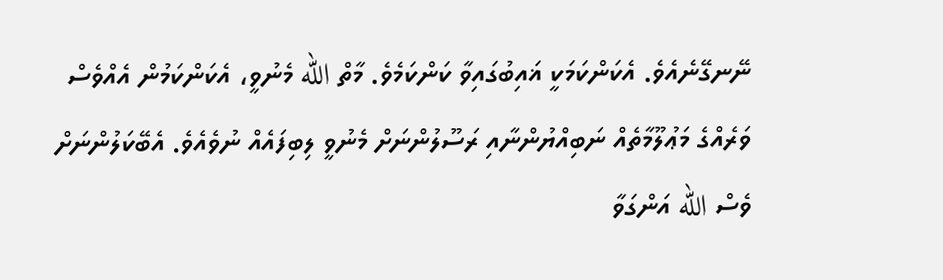ނޭނގޭނެއެވެ. އެކަންކަމަކީ ޣައިބުގައިވާ ކަންކަމެވެ. މާތް الله މެނުވީ، އެކަންކަމުން އެއްވެސް ވަރެއްގެ މަޢުލޫމާތެއް ނަބިއްޔުންނާއި ރަސޫލުންނަށް މެނުވީ ލިބިފައެއް ނުވެއެވެ. އެބޭކަލުންނަށް ވެސް الله އަންގަވާ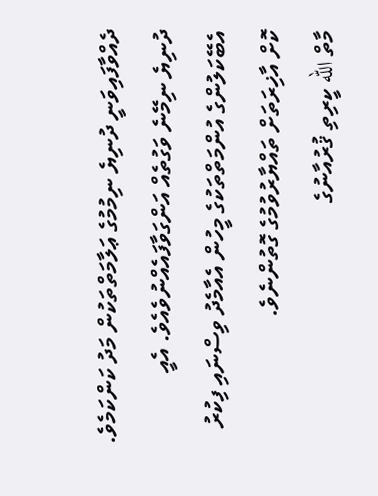ދެއްވާފައިވަނީ ދުނިޔެ ނިމުމުގެ ޢަލާމަތްތަކުން މަދު ކަންކަމެވެ. ދުނިޔެ ނިމޭނެ ވަގުތެއް އަންގަވާފައެއްނުވެއެވެ. އެއީ އެބޭކަލުންގެ އުންމަތްތަކުގެ މީހުން އެއާމެދު ވިސްނައި ފިކުރު ކޮށް އާޚިރަތަށް ތައްޔާރުވުމުގެ ގޮތުންނެވެ.
މާތް الله ކީރިތި ޤުރުއާނުގެ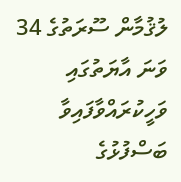ލުޤުމާން ސޫރަތުގެ 34 ވަނަ އާޔަތުގައި ވަހީކުރައްވާފައިވާ ބަސްފުޅުގެ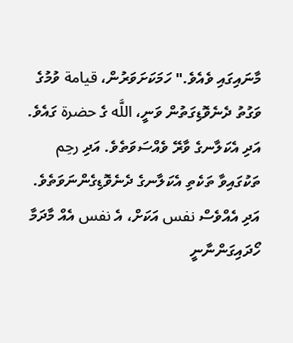މާނައިގައި ވެއެވެ." ހަމަކަށަވަރުން، قيامة ވުމުގެ ވަގުތު ދެނެވޮޑިގަތުން ވަނީ، اللَّه ގެ حضرة ގައެވެ. އަދި އެކަލާނގެ ވާރޭ ވެއްސަވަތެވެ. އަދި رحِم ތަކުގައިވާ ތަކެތި އެކަލާނގެ ދެނެވޮޑިގެންނަވަތެވެ. އަދި އެއްވެސް نفس އަކަށް، އެ نفس އެއް މާދަމާ ހޯދައިގަންނާނީ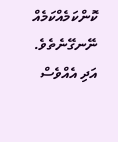ކޮންކަމެއްކަމެއް ނޭނގޭނެތެވެ. އަދި އެއްވެސް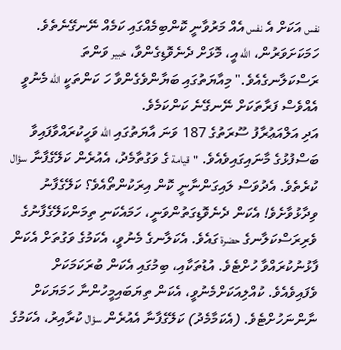نفس އަކަށް އެ نفس އެއް މަރުވާނީ ކޮންބިމެއްގައި ކަމެއް ނޭނގޭނެތެވެ. ހަމަކަށަވަރުން، اللَّه އީ، މޮޅަށް ދެނެވޮޑިގެންވާ، خبير ވަންތަ ރަސްކަލާނގެއެވެ." މިއާޔަތުގައި ބަޔާންވެގެންވާ ހަ ކަންތަކީ الله މެނުވީ އެއްވެސް ފަރާތަކަށް ނޭނގޭނެ ކަންކަމެވެ.
އަދި އަލްއަޢުރާފު ސޫރަތުގެ 187 ވަނަ އާޔަތުގައި الله ވަހީކުރައްވާފައިވާ ބަސްފުޅުގެ މާނައިގައިވެއެވެ. "قيامة ގެ ވަގުތާމެދު، އެއުރެން ކަލޭގެފާނާ سؤال ކުރެތެވެ. އެދުވަސް ލައިގަންނާނީ ކޮން އިރަކުންތޯއެވެ؟ ކަލޭގެފާނު ވިދާޅުވާށެވެ! އެކަން ދެނެވޮޑިގަތުންވަނީ، ހަމައެކަނި ތިމަންކަލޭގެފާނުގެ ވެރިރަސްކަލާނގެ حضرة ގައެވެ. އެކަލާނގެ މެނުވީ، އެކަމުގެ ވަގުތަށް އެކަން ފާޅުނުކުރައްވާ ހުށްޓެވެ. އުޑުތަކާއި، ބިމުގައި އެކަން ބުރަކަމަކަށް ވެފައިވެއެވެ. ކުއްލިއަކަށްމެނުވީ، އެކަން ތިޔަބައިމީހުންނާ ހަމަޔަކަށް ނާންނަހުށްޓެވެ. (އެކަމާމެދު) ކަލޭގެފާނާ އެއުރެން سؤال ކުރާއިރު، އެކަމުގެ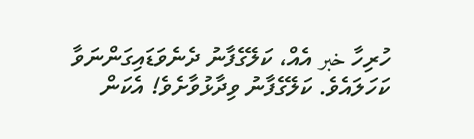ހުރިހާ خبر އެއް، ކަލޭގެފާނު ދެނެވަޑައިގަންނަވާ ކަހަލައެވެ. ކަލޭގެފާނު ވިދާޅުވާށެވެ! އެކަން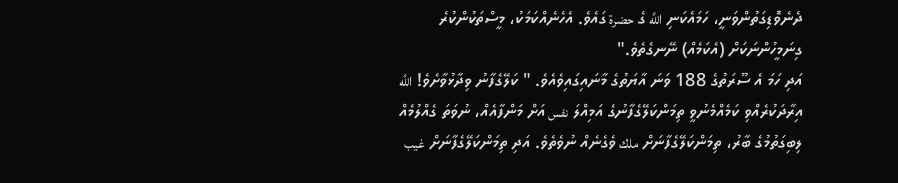ދެނެވޮޑިގަތުންވަނީ، ހަމައެކަނި اللَّه ގެ حضرة ގައެވެ. އެހެނެއްކަމަކު، މީސްތަކުންކުރެ ގިނަމީހުންނަކަށް (އެކަމެއް) ނޭނގެތެވެ."
އަދި ހަމަ އެ ސޫރަތުގެ 188 ވަނަ އާޔަތުގެ މާނައިގައިވެއެވެ. " ކަލޭގެފާނު ވިދާޅުވާށެވެ! اللَّه އިރާދަކުރެއްވި ކަމެއްމެނުވީ ތިމަންކަލޭގެފާނުގެ އަމިއްލަ نفس އަށް މަންފާއެއް، ނުވަތަ ގެއްލުމެއް ލިބިގަތުމުގެ ބާރު، ތިމަންކަލޭގެފާނަށް ملك ވެގެނެއް ނުވެތެވެ. އަދި ތިމަންކަލޭގެފާނަށް غيب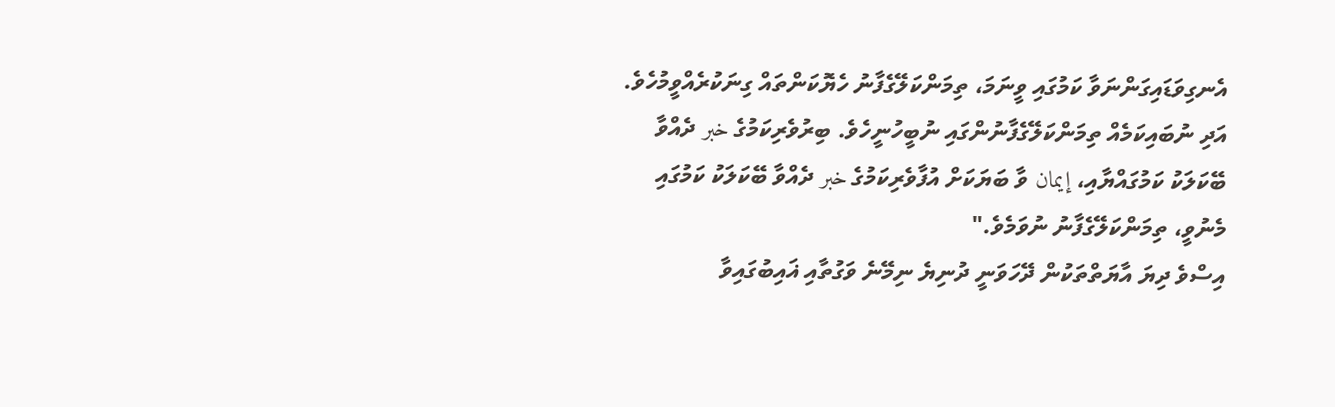އެނގިވަޑައިގަންނަވާ ކަމުގައި ވީނަމަ، ތިމަންކަލޭގެފާނު ހެޔޮކަންތައް ގިނަކުރެއްވީމުހެވެ. އަދި ނުބައިކަމެއް ތިމަންކަލޭގެފާނުންގައި ނުބީހުނީހެވެ. ބިރުވެރިކަމުގެ خبر ދެއްވާ ބޭކަލަކު ކަމުގައްޔާއި، إيمان ވާ ބަޔަކަށް އުފާވެރިކަމުގެ خبر ދެއްވާ ބޭކަލަކު ކަމުގައި މެނުވީ، ތިމަންކަލޭގެފާނު ނުވަމެވެ."
އިސްވެ ދިޔަ އާޔަތްތަކުން ދޭހަވަނީ ދުނިޔެ ނިމޭނެ ވަގުތާއި ޣައިބުގައިވާ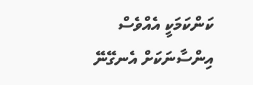ކަންކަމަކީ އެއްވެސް އިންސާނަކަށް އެނގޭނޭ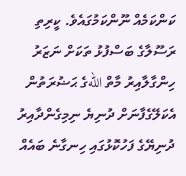ކަންކަމެއް ނޫންކަމުގައެވެ. ކީރިތި ރަސޫލާގެ ބަސްފުޅު ތަކަށް ނަޒަރު ހިންގާލާއިރު މާތް اللهގެ ޙަޟުރަތުން އެކަލޭގެފާނަށް ދުނިޔެ ނިމިގެންދާއިރު ދުނިޔޭގެ ފަހުކޮޅުގައި ހިނގާނެ ބައެއް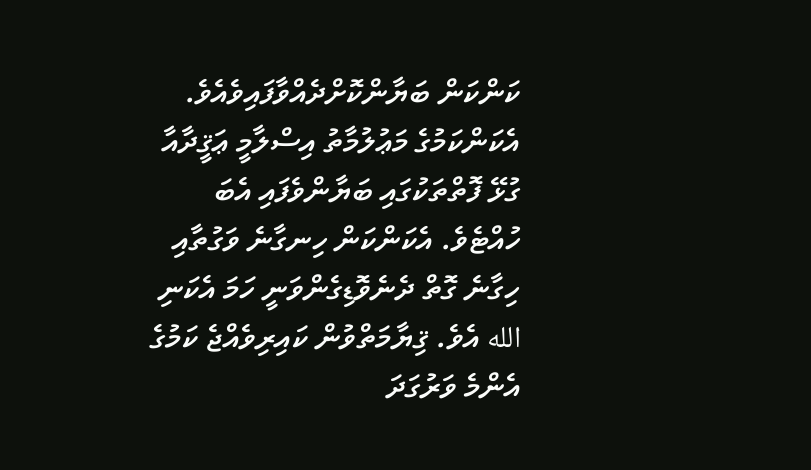ކަންކަން ބަޔާންކޮށްދެއްވާފައިވެއެވެ. އެކަންކަމުގެ މަޢުލުމާތު އިސްލާމީ ޢަޤީދާއާ ގުޅޭ ފޮތްތަކުގައި ބަޔާންވެފައި އެބަ ހުއްޓެވެ. އެކަންކަން ހިނގާނެ ވަގުތާއި ހިގާނެ ގޮތް ދެނެވޮޑިގެންވަނީ ހަމަ އެކަނި الله އެވެ. ޤިޔާމަތްވުން ކައިރިވެއްޖެ ކަމުގެ އެންމެ ވަރުގަދަ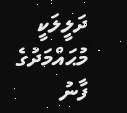ދަލީލަކީ މުޙައްމަދުގެ ފާނު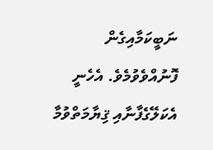ނަބީކަމާއިގެން ފޮނުއްވެވުމެވެ. އެހެނީ އެކަލޭގެފާނާއި ޤިޔާމަތްވުމާ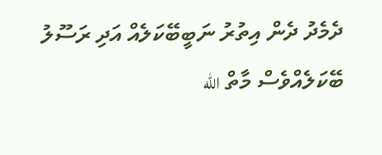ދެމެދު ދެން އިތުރު ނަބީބޭކަލެއް އަދި ރަސޫލު ބޭކަލެއްވެސް މާތް الله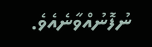ނުފޮނުއްވާނެއެވެ.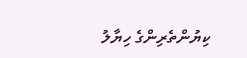ކިޔުންތެރިންގެ ހިޔާލު